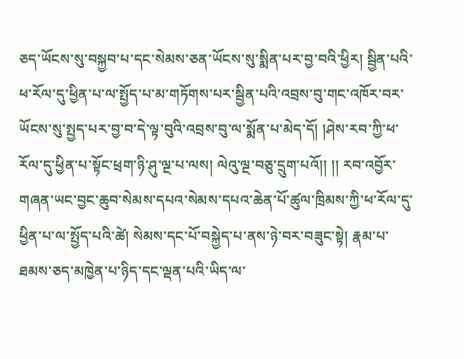ཅད་ཡོངས་སུ་བསྐྱབ་པ་དང་སེམས་ཅན་ཡོངས་སུ་སྨིན་པར་བྱ་བའི་ཕྱིར། སྦྱིན་པའི་ཕ་རོལ་དུ་ཕྱིན་པ་ལ་སྤྱོད་པ་མ་གཏོགས་པར་སྦྱིན་པའི་འབྲས་བུ་གང་འཁོར་བར་ཡོངས་སུ་སྤྱད་པར་བྱ་བ་དེ་ལྟ་བུའི་འབྲས་བུ་ལ་སྨོན་པ་མེད་དོ། །ཤེས་རབ་ཀྱི་ཕ་རོལ་དུ་ཕྱིན་པ་སྟོང་ཕྲག་ཉི་ཤུ་ལྔ་པ་ལས། ལེའུ་ལྔ་བཅུ་དྲུག་པའོ།། །། རབ་འབྱོར་གཞན་ཡང་བྱང་ཆུབ་སེམས་དཔའ་སེམས་དཔའ་ཆེན་པོ་ཚུལ་ཁྲིམས་ཀྱི་ཕ་རོལ་དུ་ཕྱིན་པ་ལ་སྤྱོད་པའི་ཚེ། སེམས་དང་པོ་བསྐྱེད་པ་ནས་ཉེ་བར་བཟུང་སྟེ། རྣམ་པ་ཐམས་ཅད་མཁྱེན་པ་ཉིད་དང་ལྡན་པའི་ཡིད་ལ་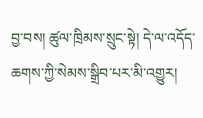བྱ་བས། ཚུལ་ཁྲིམས་སྲུང་སྟེ། དེ་ལ་འདོད་ཆགས་ཀྱི་སེམས་སྒྲིབ་པར་མི་འགྱུར།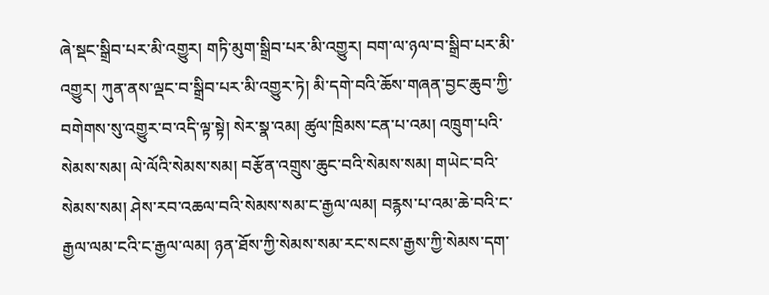ཞེ་སྡང་སྒྲིབ་པར་མི་འགྱུར། གཏི་མུག་སྒྲིབ་པར་མི་འགྱུར། བག་ལ་ཉལ་བ་སྒྲིབ་པར་མི་འགྱུར། ཀུན་ནས་ལྡང་བ་སྒྲིབ་པར་མི་འགྱུར་ཏེ། མི་དགེ་བའི་ཆོས་གཞན་བྱང་ཆུབ་ཀྱི་བགེགས་སུ་འགྱུར་བ་འདི་ལྟ་སྟེ། སེར་སྣ་འམ། ཚུལ་ཁྲིམས་ངན་པ་འམ། འཁྲུག་པའི་སེམས་སམ། ལེ་ལོའི་སེམས་སམ། བརྩོན་འགྲུས་ཆུང་བའི་སེམས་སམ། གཡེང་བའི་སེམས་སམ། ཤེས་རབ་འཆལ་བའི་སེམས་སམ་ང་རྒྱལ་ལམ། བརྙས་པ་འམ་ཆེ་བའི་ང་རྒྱལ་ལམ་ངའི་ང་རྒྱལ་ལམ། ཉན་ཐོས་ཀྱི་སེམས་སམ་རང་སངས་རྒྱས་ཀྱི་སེམས་དག་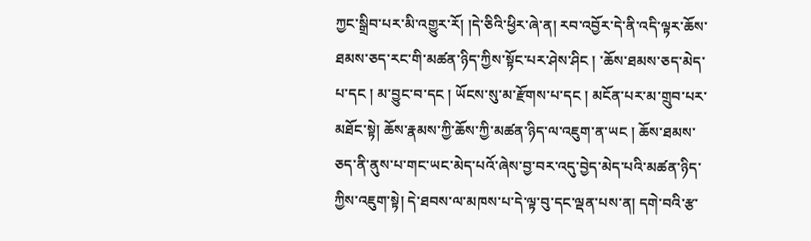ཀྱང་སྒྲིབ་པར་མི་འགྱུར་རོ། །དེ་ཅིའི་ཕྱིར་ཞེ་ན། རབ་འབྱོར་དེ་ནི་འདི་ལྟར་ཆོས་ཐམས་ཅད་རང་གི་མཚན་ཉིད་ཀྱིས་སྟོང་པར་ཤེས་ཤིང ། ་ཆོས་ཐམས་ཅད་མེད་པ་དང ། མ་བྱུང་བ་དང ། ཡོངས་སུ་མ་རྫོགས་པ་དང ། མངོན་པར་མ་གྲུབ་པར་མཐོང་སྟེ། ཆོས་རྣམས་ཀྱི་ཆོས་ཀྱི་མཚན་ཉིད་ལ་འཇུག་ན་ཡང ། ཆོས་ཐམས་ཅད་ནི་ནུས་པ་གང་ཡང་མེད་པའོ་ཞེས་བྱ་བར་འདུ་བྱེད་མེད་པའི་མཚན་ཉིད་ཀྱིས་འཇུག་སྟེ། དེ་ཐབས་ལ་མཁས་པ་དེ་ལྟ་བུ་དང་ལྡན་པས་ན། དགེ་བའི་རྩ་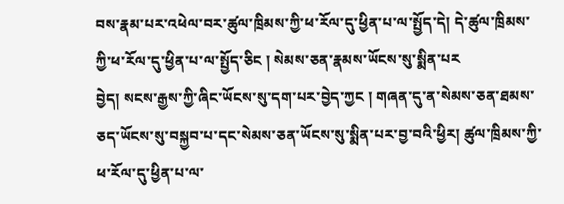བས་རྣམ་པར་འཕེལ་བར་ཚུལ་ཁྲིམས་ཀྱི་ཕ་རོལ་དུ་ཕྱིན་པ་ལ་སྤྱོད་དེ། དེ་ཚུལ་ཁྲིམས་ཀྱི་ཕ་རོལ་དུ་ཕྱིན་པ་ལ་སྤྱོད་ཅིང ། སེམས་ཅན་རྣམས་ཡོངས་སུ་སྨིན་པར
བྱེད། སངས་རྒྱས་ཀྱི་ཞིང་ཡོངས་སུ་དག་པར་བྱེད་ཀྱང ། གཞན་དུ་ན་སེམས་ཅན་ཐམས་ཅད་ཡོངས་སུ་བསྐྱབ་པ་དང་སེམས་ཅན་ཡོངས་སུ་སྨིན་པར་བྱ་བའི་ཕྱིར། ཚུལ་ཁྲིམས་ཀྱི་ཕ་རོལ་དུ་ཕྱིན་པ་ལ་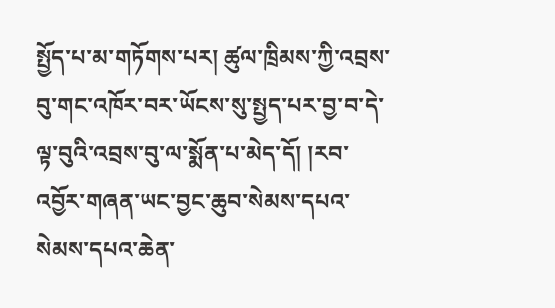སྤྱོད་པ་མ་གཏོགས་པར། ཚུལ་ཁྲིམས་ཀྱི་འབྲས་བུ་གང་འཁོར་བར་ཡོངས་སུ་སྤྱད་པར་བྱ་བ་དེ་ལྟ་བུའི་འབྲས་བུ་ལ་སྨོན་པ་མེད་དོ། །རབ་འབྱོར་གཞན་ཡང་བྱང་ཆུབ་སེམས་དཔའ་སེམས་དཔའ་ཆེན་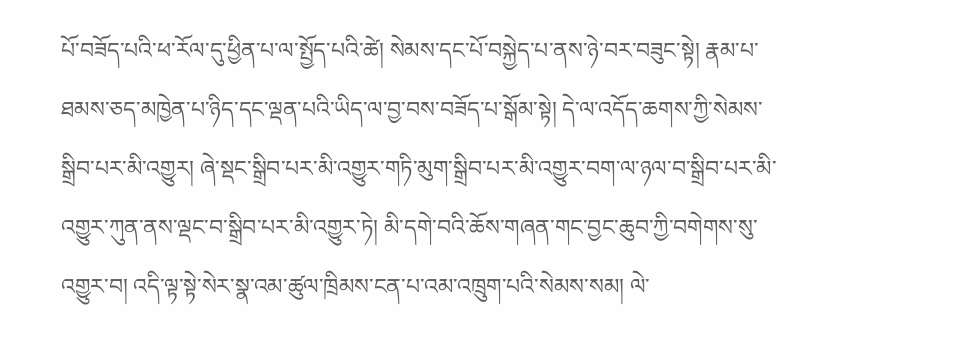པོ་བཟོད་པའི་ཕ་རོལ་དུ་ཕྱིན་པ་ལ་སྤྱོད་པའི་ཚེ། སེམས་དང་པོ་བསྐྱེད་པ་ནས་ཉེ་བར་བཟུང་སྟེ། རྣམ་པ་ཐམས་ཅད་མཁྱེན་པ་ཉིད་དང་ལྡན་པའི་ཡིད་ལ་བྱ་བས་བཟོད་པ་སྒོམ་སྟེ། དེ་ལ་འདོད་ཆགས་ཀྱི་སེམས་སྒྲིབ་པར་མི་འགྱུར། ཞེ་སྡང་སྒྲིབ་པར་མི་འགྱུར་གཏི་མུག་སྒྲིབ་པར་མི་འགྱུར་བག་ལ་ཉལ་བ་སྒྲིབ་པར་མི་འགྱུར་ཀུན་ནས་ལྡང་བ་སྒྲིབ་པར་མི་འགྱུར་ཏེ། མི་དགེ་བའི་ཆོས་གཞན་གང་བྱང་ཆུབ་ཀྱི་བགེགས་སུ་འགྱུར་བ། འདི་ལྟ་སྟེ་སེར་སྣ་འམ་ཚུལ་ཁྲིམས་ངན་པ་འམ་འཁྲུག་པའི་སེམས་སམ། ལེ་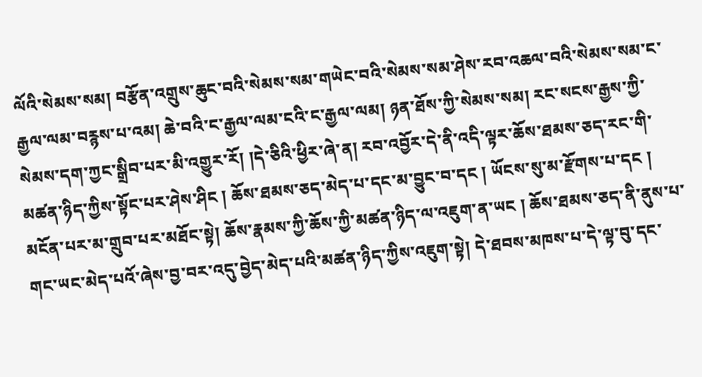ལོའི་སེམས་སམ། བརྩོན་འགྲུས་ཆུང་བའི་སེམས་སམ་གཡེང་བའི་སེམས་སམ་ཤེས་རབ་འཆལ་བའི་སེམས་སམ་ང་རྒྱལ་ལམ་བརྙས་པ་འམ། ཆེ་བའི་ང་རྒྱལ་ལམ་ངའི་ང་རྒྱལ་ལམ། ཉན་ཐོས་ཀྱི་སེམས་སམ། རང་སངས་རྒྱས་ཀྱི་སེམས་དག་ཀྱང་སྒྲིབ་པར་མི་འགྱུར་རོ། །དེ་ཅིའི་ཕྱིར་ཞེ་ན། རབ་འབྱོར་དེ་ནི་འདི་ལྟར་ཆོས་ཐམས་ཅད་རང་གི་མཚན་ཉིད་ཀྱིས་སྟོང་པར་ཤེས་ཤིང ། ཆོས་ཐམས་ཅད་མེད་པ་དང་མ་བྱུང་བ་དང ། ཡོངས་སུ་མ་རྫོགས་པ་དང ། མངོན་པར་མ་གྲུབ་པར་མཐོང་སྟེ། ཆོས་རྣམས་ཀྱི་ཆོས་ཀྱི་མཚན་ཉིད་ལ་འཇུག་ན་ཡང ། ཆོས་ཐམས་ཅད་ནི་ནུས་པ་གང་ཡང་མེད་པའོ་ཞེས་བྱ་བར་འདུ་བྱེད་མེད་པའི་མཚན་ཉིད་ཀྱིས་འཇུག་སྟེ། དེ་ཐབས་མཁས་པ་དེ་ལྟ་བུ་དང་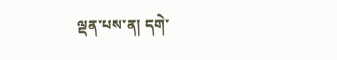ལྡན་པས་ན། དགེ་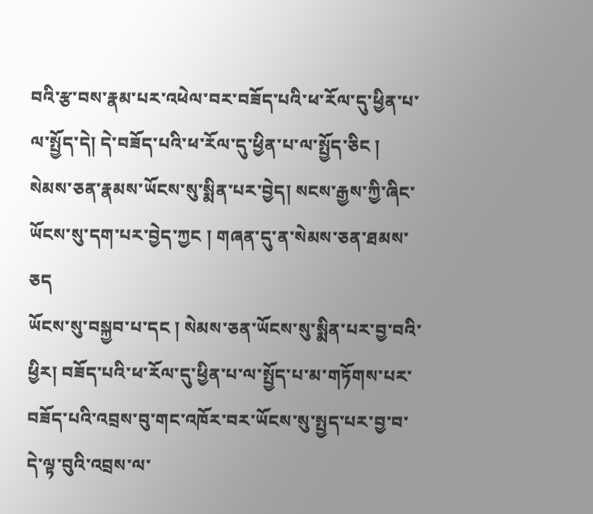བའི་རྩ་བས་རྣམ་པར་འཕེལ་བར་བཟོད་པའི་ཕ་རོལ་དུ་ཕྱིན་པ་ལ་སྤྱོད་དེ། དེ་བཟོད་པའི་ཕ་རོལ་དུ་ཕྱིན་པ་ལ་སྤྱོད་ཅིང ། སེམས་ཅན་རྣམས་ཡོངས་སུ་སྨིན་པར་བྱེད། སངས་རྒྱས་ཀྱི་ཞིང་ཡོངས་སུ་དག་པར་བྱེད་ཀྱང ། གཞན་དུ་ན་སེམས་ཅན་ཐམས་ཅད
ཡོངས་སུ་བསྐྱབ་པ་དང ། སེམས་ཅན་ཡོངས་སུ་སྨིན་པར་བྱ་བའི་ཕྱིར། བཟོད་པའི་ཕ་རོལ་དུ་ཕྱིན་པ་ལ་སྤྱོད་པ་མ་གཏོགས་པར་བཟོད་པའི་འབྲས་བུ་གང་འཁོར་བར་ཡོངས་སུ་སྤྱད་པར་བྱ་བ་དེ་ལྟ་བུའི་འབྲས་ལ་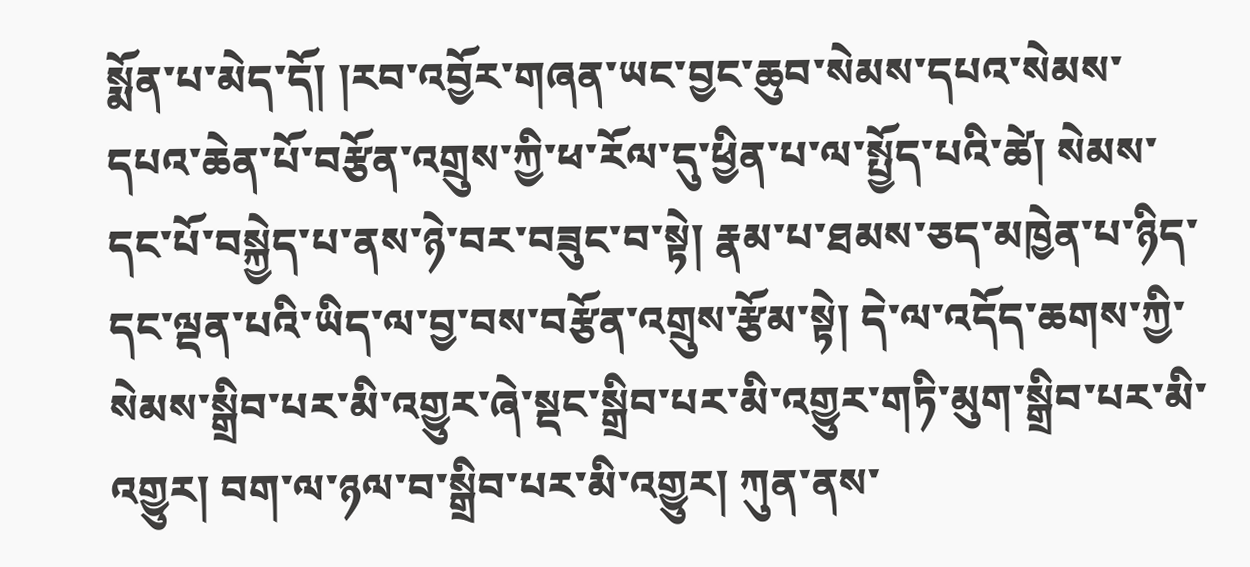སྨོན་པ་མེད་དོ། །རབ་འབྱོར་གཞན་ཡང་བྱང་ཆུབ་སེམས་དཔའ་སེམས་དཔའ་ཆེན་པོ་བརྩོན་འགྲུས་ཀྱི་ཕ་རོལ་དུ་ཕྱིན་པ་ལ་སྤྱོད་པའི་ཚེ། སེམས་དང་པོ་བསྐྱེད་པ་ནས་ཉེ་བར་བཟུང་བ་སྟེ། རྣམ་པ་ཐམས་ཅད་མཁྱེན་པ་ཉིད་དང་ལྡན་པའི་ཡིད་ལ་བྱ་བས་བརྩོན་འགྲུས་རྩོམ་སྟེ། དེ་ལ་འདོད་ཆགས་ཀྱི་སེམས་སྒྲིབ་པར་མི་འགྱུར་ཞེ་སྡང་སྒྲིབ་པར་མི་འགྱུར་གཏི་མུག་སྒྲིབ་པར་མི་འགྱུར། བག་ལ་ཉལ་བ་སྒྲིབ་པར་མི་འགྱུར། ཀུན་ནས་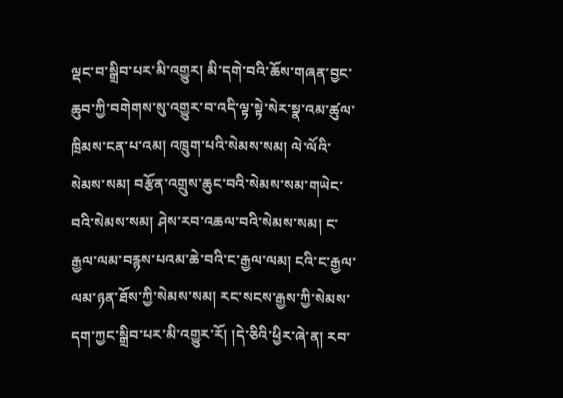ལྡང་བ་སྒྲིབ་པར་མི་འགྱུར། མི་དགེ་བའི་ཆོས་གཞན་བྱང་ཆུབ་ཀྱི་བགེགས་སུ་འགྱུར་བ་འདི་ལྟ་སྟེ་སེར་སྣ་འམ་ཚུལ་ཁྲིམས་ངན་པ་འམ། འཁྲུག་པའི་སེམས་སམ། ལེ་ལོའི་སེམས་སམ། བརྩོན་འགྲུས་ཆུང་བའི་སེམས་སམ་གཡེང་བའི་སེམས་སམ། ཤེས་རབ་འཆལ་བའི་སེམས་སམ། ང་རྒྱལ་ལམ་བརྙས་པའམ་ཆེ་བའི་ང་རྒྱལ་ལམ། ངའི་ང་རྒྱལ་ལམ་ཉན་ཐོས་ཀྱི་སེམས་སམ། རང་སངས་རྒྱས་ཀྱི་སེམས་དག་ཀྱང་སྒྲིབ་པར་མི་འགྱུར་རོ། །དེ་ཅིའི་ཕྱིར་ཞེ་ན། རབ་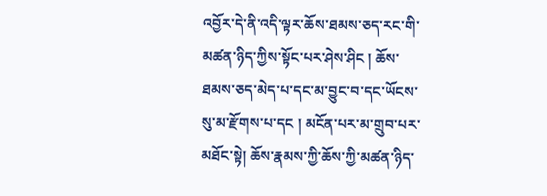འབྱོར་དེ་ནི་འདི་ལྟར་ཆོས་ཐམས་ཅད་རང་གི་མཚན་ཉིད་ཀྱིས་སྟོང་པར་ཤེས་ཤིང ། ཆོས་ཐམས་ཅད་མེད་པ་དང་མ་བྱུང་བ་དང་ཡོངས་སུ་མ་རྫོགས་པ་དང ། མངོན་པར་མ་གྲུབ་པར་མཐོང་སྟེ། ཆོས་རྣམས་ཀྱི་ཆོས་ཀྱི་མཚན་ཉིད་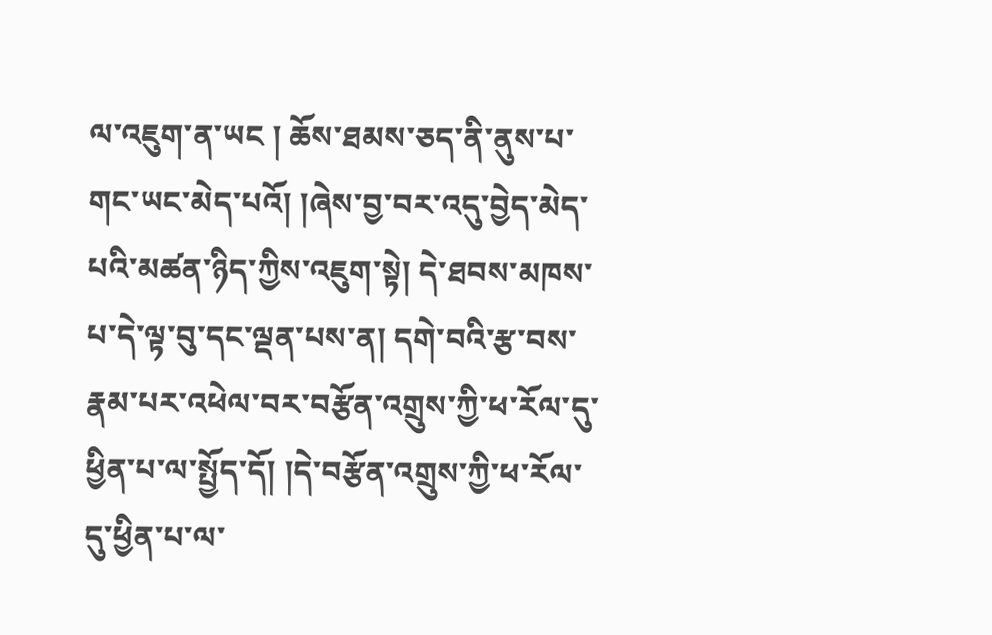ལ་འཇུག་ན་ཡང ། ཆོས་ཐམས་ཅད་ནི་ནུས་པ་གང་ཡང་མེད་པའོ། །ཞེས་བྱ་བར་འདུ་བྱེད་མེད་པའི་མཚན་ཉིད་ཀྱིས་འཇུག་སྟེ། དེ་ཐབས་མཁས་པ་དེ་ལྟ་བུ་དང་ལྡན་པས་ན། དགེ་བའི་རྩ་བས་རྣམ་པར་འཕེལ་བར་བརྩོན་འགྲུས་ཀྱི་ཕ་རོལ་དུ་ཕྱིན་པ་ལ་སྤྱོད་དོ། །དེ་བརྩོན་འགྲུས་ཀྱི་ཕ་རོལ་དུ་ཕྱིན་པ་ལ་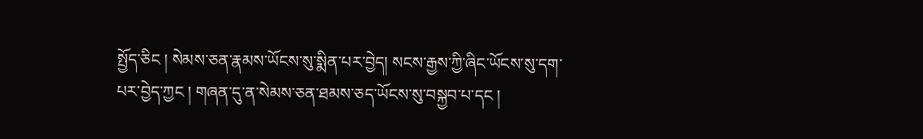སྤྱོད་ཅིང ། སེམས་ཅན་རྣམས་ཡོངས་སུ་སྨིན་པར་བྱེད། སངས་རྒྱས་ཀྱི་ཞིང་ཡོངས་སུ་དག་པར་བྱེད་ཀྱང ། གཞན་དུ་ན་སེམས་ཅན་ཐམས་ཅད་ཡོངས་སུ་བསྐྱབ་པ་དང །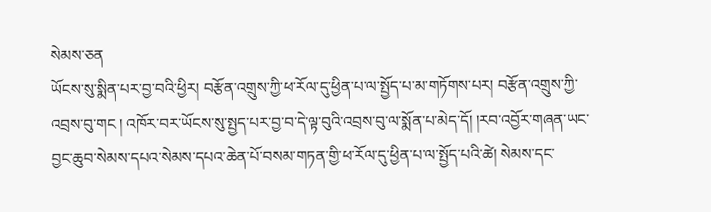སེམས་ཅན
ཡོངས་སུ་སྨིན་པར་བྱ་བའི་ཕྱིར། བརྩོན་འགྲུས་ཀྱི་ཕ་རོལ་དུ་ཕྱིན་པ་ལ་སྤྱོད་པ་མ་གཏོགས་པར། བརྩོན་འགྲུས་ཀྱི་འབྲས་བུ་གང ། འཁོར་བར་ཡོངས་སུ་སྤྱད་པར་བྱ་བ་དེ་ལྟ་བུའི་འབྲས་བུ་ལ་སྨོན་པ་མེད་དོ། །རབ་འབྱོར་གཞན་ཡང་བྱང་ཆུབ་སེམས་དཔའ་སེམས་དཔའ་ཆེན་པོ་བསམ་གཏན་གྱི་ཕ་རོལ་དུ་ཕྱིན་པ་ལ་སྤྱོད་པའི་ཚེ། སེམས་དང་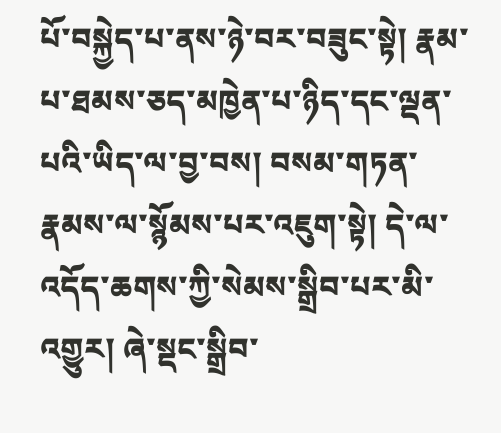པོ་བསྐྱེད་པ་ནས་ཉེ་བར་བཟུང་སྟེ། རྣམ་པ་ཐམས་ཅད་མཁྱེན་པ་ཉིད་དང་ལྡན་པའི་ཡིད་ལ་བྱ་བས། བསམ་གཏན་རྣམས་ལ་སྙོམས་པར་འཇུག་སྟེ། དེ་ལ་འདོད་ཆགས་ཀྱི་སེམས་སྒྲིབ་པར་མི་འགྱུར། ཞེ་སྡང་སྒྲིབ་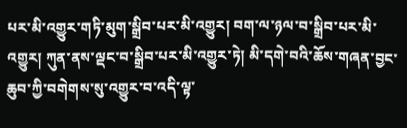པར་མི་འགྱུར་གཏི་མུག་སྒྲིབ་པར་མི་འགྱུར། བག་ལ་ཉལ་བ་སྒྲིབ་པར་མི་འགྱུར། ཀུན་ནས་ལྡང་བ་སྒྲིབ་པར་མི་འགྱུར་ཏེ། མི་དགེ་བའི་ཆོས་གཞན་བྱང་ཆུབ་ཀྱི་བགེགས་སུ་འགྱུར་བ་འདི་ལྟ་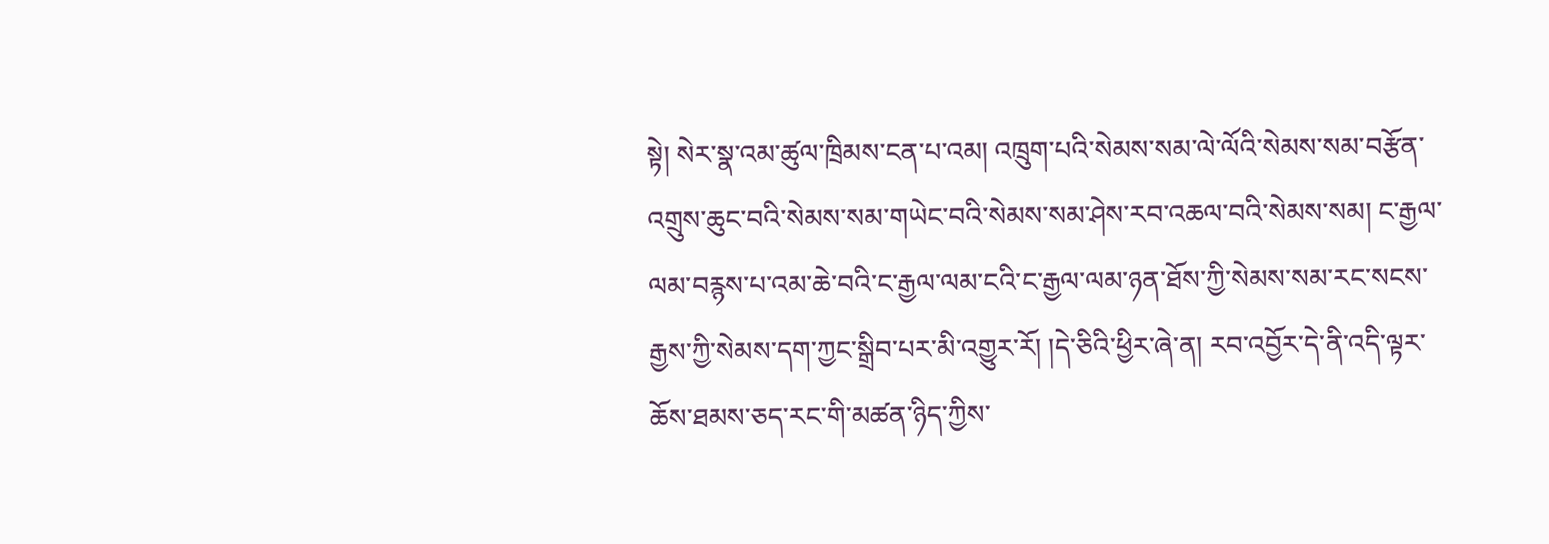སྟེ། སེར་སྣ་འམ་ཚུལ་ཁྲིམས་ངན་པ་འམ། འཁྲུག་པའི་སེམས་སམ་ལེ་ལོའི་སེམས་སམ་བརྩོན་འགྲུས་ཆུང་བའི་སེམས་སམ་གཡེང་བའི་སེམས་སམ་ཤེས་རབ་འཆལ་བའི་སེམས་སམ། ང་རྒྱལ་ལམ་བརྙས་པ་འམ་ཆེ་བའི་ང་རྒྱལ་ལམ་ངའི་ང་རྒྱལ་ལམ་ཉན་ཐོས་ཀྱི་སེམས་སམ་རང་སངས་རྒྱས་ཀྱི་སེམས་དག་ཀྱང་སྒྲིབ་པར་མི་འགྱུར་རོ། །དེ་ཅིའི་ཕྱིར་ཞེ་ན། རབ་འབྱོར་དེ་ནི་འདི་ལྟར་ཆོས་ཐམས་ཅད་རང་གི་མཚན་ཉིད་ཀྱིས་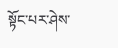སྟོང་པར་ཤེས་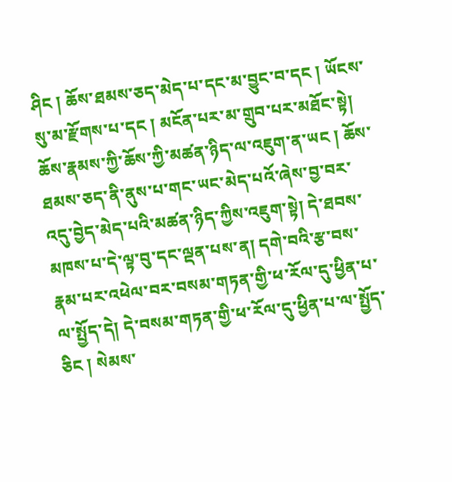ཤིང ། ཆོས་ཐམས་ཅད་མེད་པ་དང་མ་བྱུང་བ་དང ། ཡོངས་སུ་མ་རྫོགས་པ་དང ། མངོན་པར་མ་གྲུབ་པར་མཐོང་སྟེ། ཆོས་རྣམས་ཀྱི་ཆོས་ཀྱི་མཚན་ཉིད་ལ་འཇུག་ན་ཡང ། ཆོས་ཐམས་ཅད་ནི་ནུས་པ་གང་ཡང་མེད་པའོ་ཞེས་བྱ་བར་འདུ་བྱེད་མེད་པའི་མཚན་ཉིད་ཀྱིས་འཇུག་སྟེ། དེ་ཐབས་མཁས་པ་དེ་ལྟ་བུ་དང་ལྡན་པས་ན། དགེ་བའི་རྩ་བས་རྣམ་པར་འཕེལ་བར་བསམ་གཏན་གྱི་ཕ་རོལ་དུ་ཕྱིན་པ་ལ་སྤྱོད་དེ། དེ་བསམ་གཏན་གྱི་ཕ་རོལ་དུ་ཕྱིན་པ་ལ་སྤྱོད་ཅིང ། སེམས་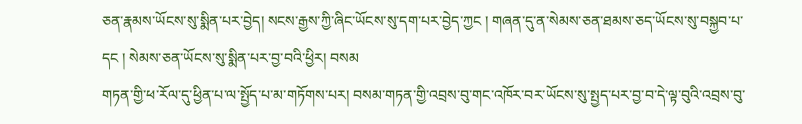ཅན་རྣམས་ཡོངས་སུ་སྨིན་པར་བྱེད། སངས་རྒྱས་ཀྱི་ཞིང་ཡོངས་སུ་དག་པར་བྱེད་ཀྱང ། གཞན་དུ་ན་སེམས་ཅན་ཐམས་ཅད་ཡོངས་སུ་བསྐྱབ་པ་དང ། སེམས་ཅན་ཡོངས་སུ་སྨིན་པར་བྱ་བའི་ཕྱིར། བསམ
གཏན་གྱི་ཕ་རོལ་དུ་ཕྱིན་པ་ལ་སྤྱོད་པ་མ་གཏོགས་པར། བསམ་གཏན་གྱི་འབྲས་བུ་གང་འཁོར་བར་ཡོངས་སུ་སྤྱད་པར་བྱ་བ་དེ་ལྟ་བུའི་འབྲས་བུ་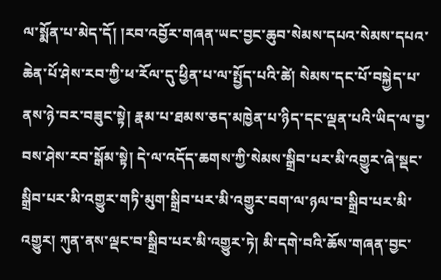ལ་སྨོན་པ་མེད་དོ། །རབ་འབྱོར་གཞན་ཡང་བྱང་ཆུབ་སེམས་དཔའ་སེམས་དཔའ་ཆེན་པོ་ཤེས་རབ་ཀྱི་ཕ་རོལ་དུ་ཕྱིན་པ་ལ་སྤྱོད་པའི་ཚེ། སེམས་དང་པོ་བསྐྱེད་པ་ནས་ཉེ་བར་བཟུང་སྟེ། རྣམ་པ་ཐམས་ཅད་མཁྱེན་པ་ཉིད་དང་ལྡན་པའི་ཡིད་ལ་བྱ་བས་ཤེས་རབ་སྒོམ་སྟེ། དེ་ལ་འདོད་ཆགས་ཀྱི་སེམས་སྒྲིབ་པར་མི་འགྱུར་ཞེ་སྡང་སྒྲིབ་པར་མི་འགྱུར་གཏི་མུག་སྒྲིབ་པར་མི་འགྱུར་བག་ལ་ཉལ་བ་སྒྲིབ་པར་མི་འགྱུར། ཀུན་ནས་ལྡང་བ་སྒྲིབ་པར་མི་འགྱུར་ཏེ། མི་དགེ་བའི་ཆོས་གཞན་བྱང་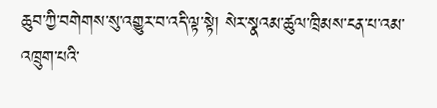ཆུབ་ཀྱི་བགེགས་སུ་འགྱུར་བ་འདི་ལྟ་སྟེ། སེར་སྣའམ་ཚུལ་ཁྲིམས་ངན་པ་འམ་འཁྲུག་པའི་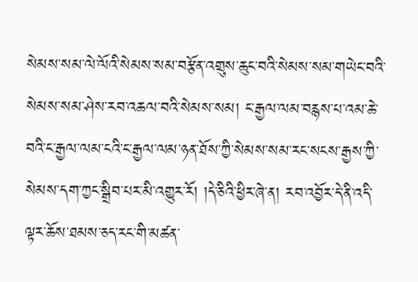སེམས་སམ་ལེ་ལོའི་སེམས་སམ་བརྩོན་འགྲུས་ཆུང་བའི་སེམས་སམ་གཡེང་བའི་སེམས་སམ་ཤེས་རབ་འཆལ་བའི་སེམས་སམ། ང་རྒྱལ་ལམ་བརྙས་པ་འམ་ཆེ་བའི་ང་རྒྱལ་ལམ་ངའི་ང་རྒྱལ་ལམ་ཉན་ཐོས་ཀྱི་སེམས་སམ་རང་སངས་རྒྱས་ཀྱི་སེམས་དག་ཀྱང་སྒྲིབ་པར་མི་འགྱུར་རོ། །དེ་ཅིའི་ཕྱིར་ཞེ་ན། རབ་འབྱོར་དེ་ནི་འདི་ལྟར་ཆོས་ཐམས་ཅད་རང་གི་མཚན་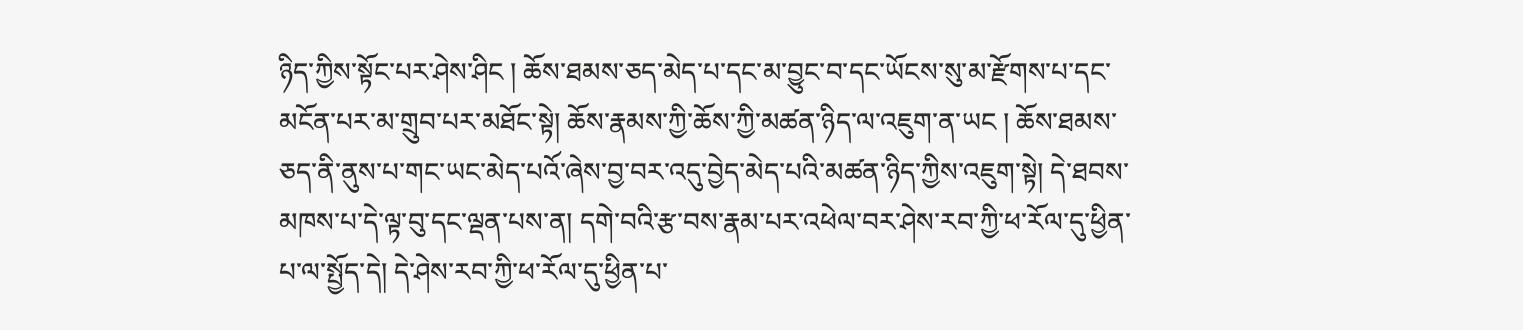ཉིད་ཀྱིས་སྟོང་པར་ཤེས་ཤིང ། ཆོས་ཐམས་ཅད་མེད་པ་དང་མ་བྱུང་བ་དང་ཡོངས་སུ་མ་རྫོགས་པ་དང་མངོན་པར་མ་གྲུབ་པར་མཐོང་སྟེ། ཆོས་རྣམས་ཀྱི་ཆོས་ཀྱི་མཚན་ཉིད་ལ་འཇུག་ན་ཡང ། ཆོས་ཐམས་ཅད་ནི་ནུས་པ་གང་ཡང་མེད་པའོ་ཞེས་བྱ་བར་འདུ་བྱེད་མེད་པའི་མཚན་ཉིད་ཀྱིས་འཇུག་སྟེ། དེ་ཐབས་མཁས་པ་དེ་ལྟ་བུ་དང་ལྡན་པས་ན། དགེ་བའི་རྩ་བས་རྣམ་པར་འཕེལ་བར་ཤེས་རབ་ཀྱི་ཕ་རོལ་དུ་ཕྱིན་པ་ལ་སྤྱོད་དེ། དེ་ཤེས་རབ་ཀྱི་ཕ་རོལ་དུ་ཕྱིན་པ་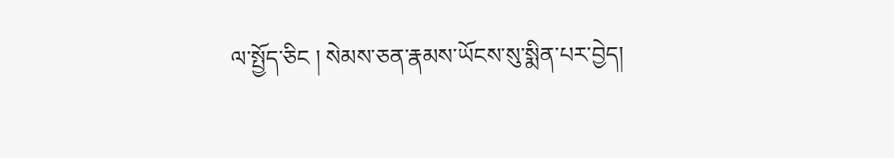ལ་སྤྱོད་ཅིང ། སེམས་ཅན་རྣམས་ཡོངས་སུ་སྨིན་པར་བྱེད།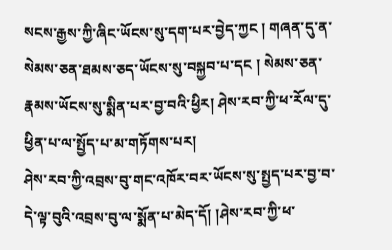སངས་རྒྱས་ཀྱི་ཞིང་ཡོངས་སུ་དག་པར་བྱེད་ཀྱང ། གཞན་དུ་ན་སེམས་ཅན་ཐམས་ཅད་ཡོངས་སུ་བསྐྱབ་པ་དང ། སེམས་ཅན་རྣམས་ཡོངས་སུ་སྨིན་པར་བྱ་བའི་ཕྱིར། ཤེས་རབ་ཀྱི་ཕ་རོལ་དུ་ཕྱིན་པ་ལ་སྤྱོད་པ་མ་གཏོགས་པར།
ཤེས་རབ་ཀྱི་འབྲས་བུ་གང་འཁོར་བར་ཡོངས་སུ་སྤྱད་པར་བྱ་བ་དེ་ལྟ་བུའི་འབྲས་བུ་ལ་སྨོན་པ་མེད་དོ། །ཤེས་རབ་ཀྱི་ཕ་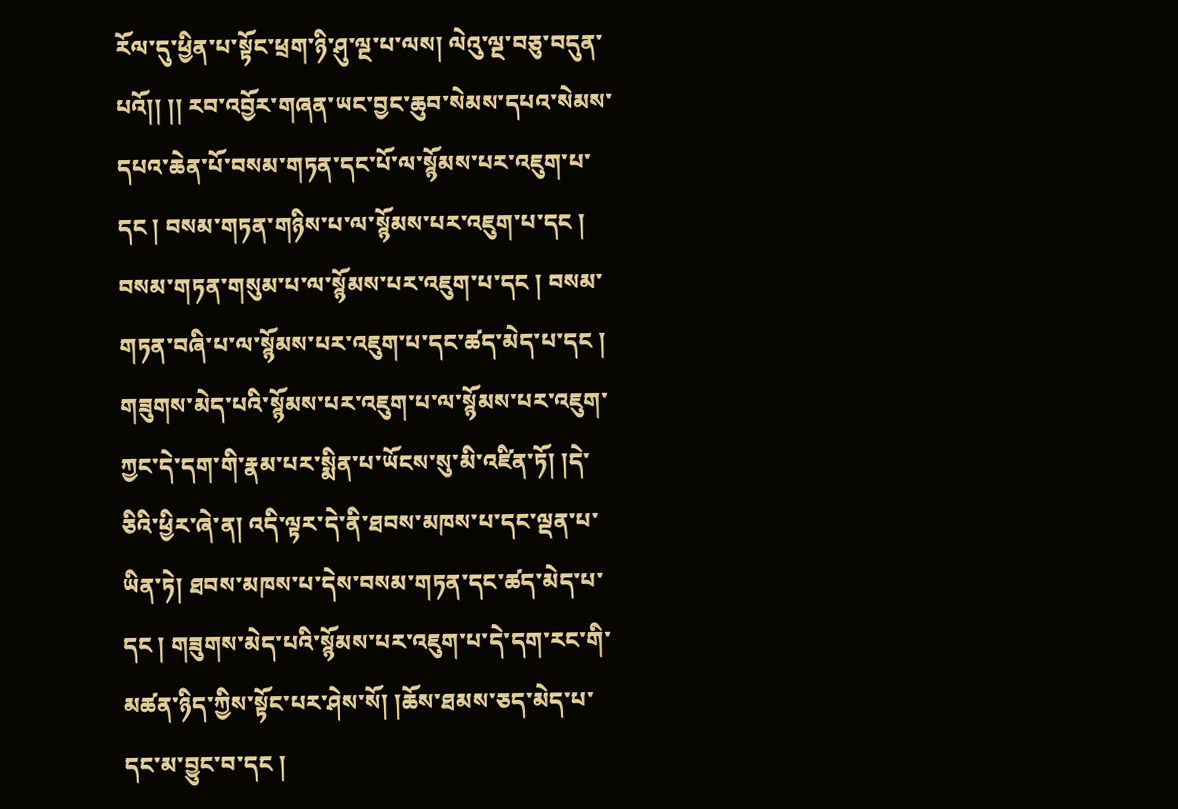རོལ་དུ་ཕྱིན་པ་སྟོང་ཕྲག་ཉི་ཤུ་ལྔ་པ་ལས། ལེའུ་ལྔ་བཅུ་བདུན་པའོ།། །། རབ་འབྱོར་གཞན་ཡང་བྱང་ཆུབ་སེམས་དཔའ་སེམས་དཔའ་ཆེན་པོ་བསམ་གཏན་དང་པོ་ལ་སྙོམས་པར་འཇུག་པ་དང ། བསམ་གཏན་གཉིས་པ་ལ་སྙོམས་པར་འཇུག་པ་དང ། བསམ་གཏན་གསུམ་པ་ལ་སྙོམས་པར་འཇུག་པ་དང ། བསམ་གཏན་བཞི་པ་ལ་སྙོམས་པར་འཇུག་པ་དང་ཚད་མེད་པ་དང ། གཟུགས་མེད་པའི་སྙོམས་པར་འཇུག་པ་ལ་སྙོམས་པར་འཇུག་ཀྱང་དེ་དག་གི་རྣམ་པར་སྨིན་པ་ཡོངས་སུ་མི་འཛིན་ཏོ། །དེ་ཅིའི་ཕྱིར་ཞེ་ན། འདི་ལྟར་དེ་ནི་ཐབས་མཁས་པ་དང་ལྡན་པ་ཡིན་ཏེ། ཐབས་མཁས་པ་དེས་བསམ་གཏན་དང་ཚད་མེད་པ་དང ། གཟུགས་མེད་པའི་སྙོམས་པར་འཇུག་པ་དེ་དག་རང་གི་མཚན་ཉིད་ཀྱིས་སྟོང་པར་ཤེས་སོ། །ཆོས་ཐམས་ཅད་མེད་པ་དང་མ་བྱུང་བ་དང །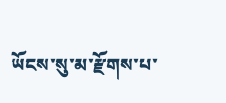ཡོངས་སུ་མ་རྫོགས་པ་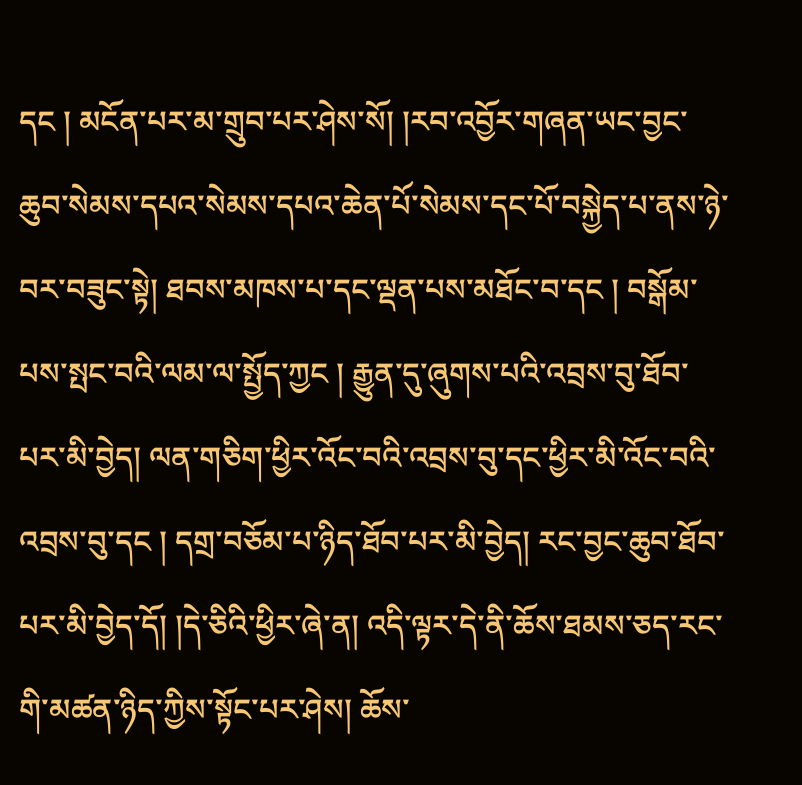དང ། མངོན་པར་མ་གྲུབ་པར་ཤེས་སོ། །རབ་འབྱོར་གཞན་ཡང་བྱང་ཆུབ་སེམས་དཔའ་སེམས་དཔའ་ཆེན་པོ་སེམས་དང་པོ་བསྐྱེད་པ་ནས་ཉེ་བར་བཟུང་སྟེ། ཐབས་མཁས་པ་དང་ལྡན་པས་མཐོང་བ་དང ། བསྒོམ་པས་སྤང་བའི་ལམ་ལ་སྤྱོད་ཀྱང ། རྒྱུན་དུ་ཞུགས་པའི་འབྲས་བུ་ཐོབ་པར་མི་བྱེད། ལན་གཅིག་ཕྱིར་འོང་བའི་འབྲས་བུ་དང་ཕྱིར་མི་འོང་བའི་འབྲས་བུ་དང ། དགྲ་བཅོམ་པ་ཉིད་ཐོབ་པར་མི་བྱེད། རང་བྱང་ཆུབ་ཐོབ་པར་མི་བྱེད་དོ། །དེ་ཅིའི་ཕྱིར་ཞེ་ན། འདི་ལྟར་དེ་ནི་ཆོས་ཐམས་ཅད་རང་གི་མཚན་ཉིད་ཀྱིས་སྟོང་པར་ཤེས། ཆོས་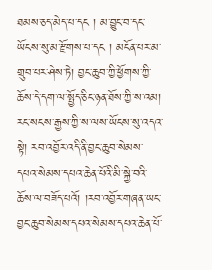ཐམས་ཅད་མེད་པ་དང ། མ་བྱུང་བ་དང་ཡོངས་སུ་མ་རྫོགས་པ་དང ། མངོན་པར་མ་གྲུབ་པར་ཤེས་ཏེ། བྱང་ཆུབ་ཀྱི་ཕྱོགས་ཀྱི་ཆོས་དེ་དག་ལ་སྤྱོད་ཅིང་ཉན་ཐོས་ཀྱི་ས་འམ། རང་སངས་རྒྱས་ཀྱི་ས་ལས་ཡོངས་སུ་འདའ་སྟེ། རབ་འབྱོར་འདི་ནི་བྱང་ཆུབ་སེམས་དཔའ་སེམས་དཔའ་ཆེན་པོའི་མི་སྐྱེ་བའི་ཆོས་ལ་བཟོད་པའོ། །རབ་འབྱོར་གཞན་ཡང་བྱང་ཆུབ་སེམས་དཔའ་སེམས་དཔའ་ཆེན་པོ་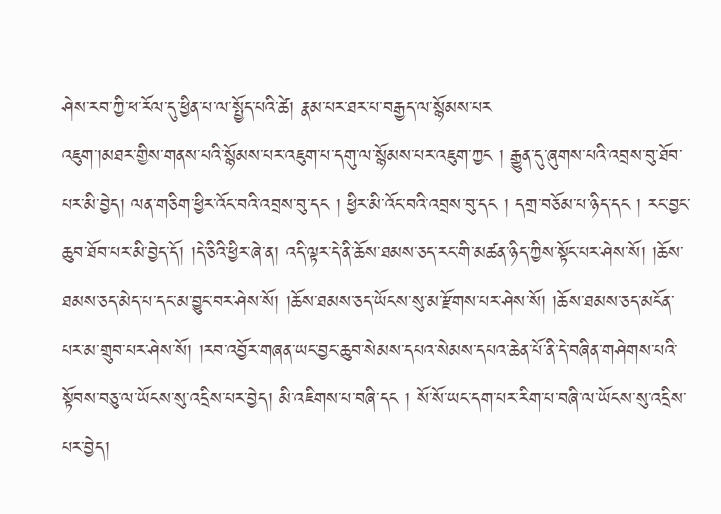ཤེས་རབ་ཀྱི་ཕ་རོལ་དུ་ཕྱིན་པ་ལ་སྤྱོད་པའི་ཚེ། རྣམ་པར་ཐར་པ་བརྒྱད་ལ་སྙོམས་པར
འཇུག་།མཐར་གྱིས་གནས་པའི་སྙོམས་པར་འཇུག་པ་དགུ་ལ་སྙོམས་པར་འཇུག་ཀྱང ། རྒྱུན་དུ་ཞུགས་པའི་འབྲས་བུ་ཐོབ་པར་མི་བྱེད། ལན་གཅིག་ཕྱིར་འོང་བའི་འབྲས་བུ་དང ། ཕྱིར་མི་འོང་བའི་འབྲས་བུ་དང ། དགྲ་བཅོམ་པ་ཉིད་དང ། རང་བྱང་ཆུབ་ཐོབ་པར་མི་བྱེད་དོ། །དེ་ཅིའི་ཕྱིར་ཞེ་ན། འདི་ལྟར་དེ་ནི་ཆོས་ཐམས་ཅད་རང་གི་མཚན་ཉིད་ཀྱིས་སྟོང་པར་ཤེས་སོ། །ཆོས་ཐམས་ཅད་མེད་པ་དང་མ་བྱུང་བར་ཤེས་སོ། །ཆོས་ཐམས་ཅད་ཡོངས་སུ་མ་རྫོགས་པར་ཤེས་སོ། །ཆོས་ཐམས་ཅད་མངོན་པར་མ་གྲུབ་པར་ཤེས་སོ། །རབ་འབྱོར་གཞན་ཡང་བྱང་ཆུབ་སེམས་དཔའ་སེམས་དཔའ་ཆེན་པོ་ནི་དེ་བཞིན་གཤེགས་པའི་སྟོབས་བཅུ་ལ་ཡོངས་སུ་འདྲིས་པར་བྱེད། མི་འཇིགས་པ་བཞི་དང ། སོ་སོ་ཡང་དག་པར་རིག་པ་བཞི་ལ་ཡོངས་སུ་འདྲིས་པར་བྱེད།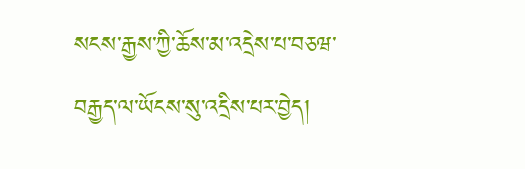སངས་རྒྱས་ཀྱི་ཆོས་མ་འདྲེས་པ་བཅཝ་བརྒྱད་ལ་ཡོངས་སུ་འདྲིས་པར་བྱེད།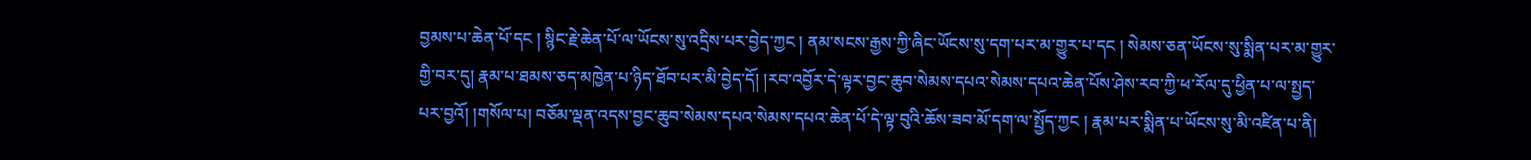བྱམས་པ་ཆེན་པོ་དང ། སྙིང་རྗེ་ཆེན་པོ་ལ་ཡོངས་སུ་འདྲིས་པར་བྱེད་ཀྱང ། ནམ་སངས་རྒྱས་ཀྱི་ཞིང་ཡོངས་སུ་དག་པར་མ་གྱུར་པ་དང ། སེམས་ཅན་ཡོངས་སུ་སྨིན་པར་མ་གྱུར་གྱི་བར་དུ། རྣམ་པ་ཐམས་ཅད་མཁྱེན་པ་ཉིད་ཐོབ་པར་མི་བྱེད་དོ། །རབ་འབྱོར་དེ་ལྟར་བྱང་ཆུབ་སེམས་དཔའ་སེམས་དཔའ་ཆེན་པོས་ཤེས་རབ་ཀྱི་ཕ་རོལ་དུ་ཕྱིན་པ་ལ་སྤྱད་པར་བྱའོ། །གསོལ་པ། བཅོམ་ལྡན་འདས་བྱང་ཆུབ་སེམས་དཔའ་སེམས་དཔའ་ཆེན་པོ་དེ་ལྟ་བུའི་ཆོས་ཟབ་མོ་དག་ལ་སྤྱོད་ཀྱང ། རྣམ་པར་སྨིན་པ་ཡོངས་སུ་མི་འཛིན་པ་ནི།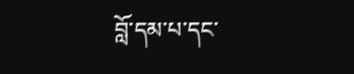བློ་དམ་པ་དང་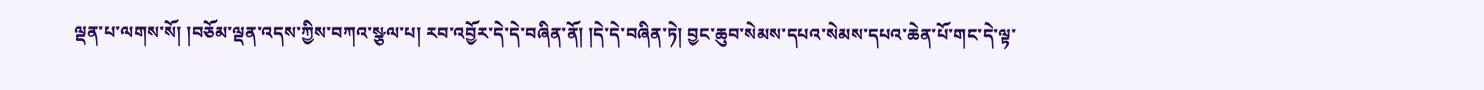ལྡན་པ་ལགས་སོ། །བཅོམ་ལྡན་འདས་ཀྱིས་བཀའ་སྩལ་པ། རབ་འབྱོར་དེ་དེ་བཞིན་ནོ། །དེ་དེ་བཞིན་ཏེ། བྱང་ཆུབ་སེམས་དཔའ་སེམས་དཔའ་ཆེན་པོ་གང་དེ་ལྟ་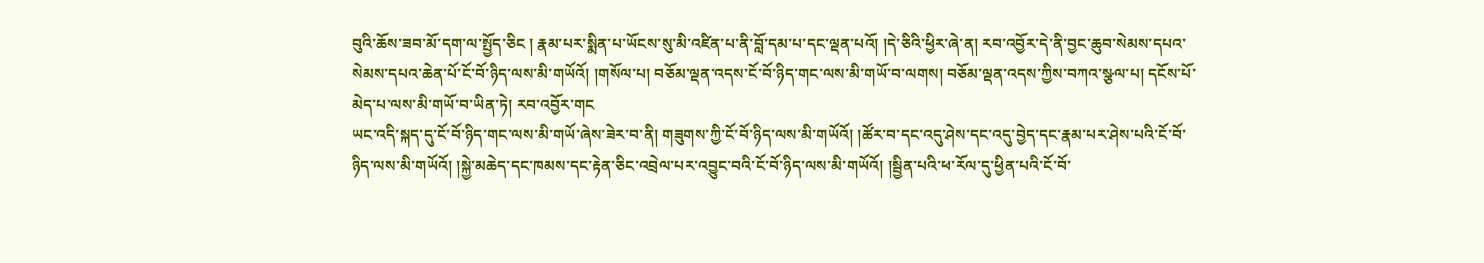བུའི་ཆོས་ཟབ་མོ་དག་ལ་སྤྱོད་ཅིང ། རྣམ་པར་སྨིན་པ་ཡོངས་སུ་མི་འཛིན་པ་ནི་བློ་དམ་པ་དང་ལྡན་པའོ། །དེ་ཅིའི་ཕྱིར་ཞེ་ན། རབ་འབྱོར་དེ་ནི་བྱང་ཆུབ་སེམས་དཔའ་སེམས་དཔའ་ཆེན་པོ་ངོ་བོ་ཉིད་ལས་མི་གཡོའོ། །གསོལ་པ། བཅོམ་ལྡན་འདས་ངོ་བོ་ཉིད་གང་ལས་མི་གཡོ་བ་ལགས། བཅོམ་ལྡན་འདས་ཀྱིས་བཀའ་སྩལ་པ། དངོས་པོ་མེད་པ་ལས་མི་གཡོ་བ་ཡིན་ཏེ། རབ་འབྱོར་གང
ཡང་འདི་སྐད་དུ་ངོ་བོ་ཉིད་གང་ལས་མི་གཡོ་ཞེས་ཟེར་བ་ནི། གཟུགས་ཀྱི་ངོ་བོ་ཉིད་ལས་མི་གཡོའོ། །ཚོར་བ་དང་འདུ་ཤེས་དང་འདུ་བྱེད་དང་རྣམ་པར་ཤེས་པའི་ངོ་བོ་ཉིད་ལས་མི་གཡོའོ། །སྐྱེ་མཆེད་དང་ཁམས་དང་རྟེན་ཅིང་འབྲེལ་པར་འབྱུང་བའི་ངོ་བོ་ཉིད་ལས་མི་གཡོའོ། །སྦྱིན་པའི་ཕ་རོལ་དུ་ཕྱིན་པའི་ངོ་བོ་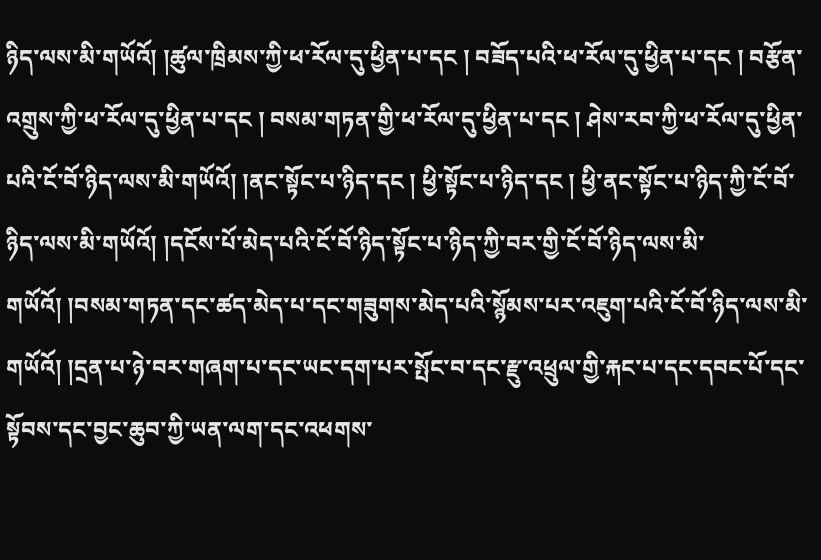ཉིད་ལས་མི་གཡོའོ། །ཚུལ་ཁྲིམས་ཀྱི་ཕ་རོལ་དུ་ཕྱིན་པ་དང ། བཟོད་པའི་ཕ་རོལ་དུ་ཕྱིན་པ་དང ། བརྩོན་འགྲུས་ཀྱི་ཕ་རོལ་དུ་ཕྱིན་པ་དང ། བསམ་གཏན་གྱི་ཕ་རོལ་དུ་ཕྱིན་པ་དང ། ཤེས་རབ་ཀྱི་ཕ་རོལ་དུ་ཕྱིན་པའི་ངོ་བོ་ཉིད་ལས་མི་གཡོའོ། །ནང་སྟོང་པ་ཉིད་དང ། ཕྱི་སྟོང་པ་ཉིད་དང ། ཕྱི་ནང་སྟོང་པ་ཉིད་ཀྱི་ངོ་བོ་ཉིད་ལས་མི་གཡོའོ། །དངོས་པོ་མེད་པའི་ངོ་བོ་ཉིད་སྟོང་པ་ཉིད་ཀྱི་བར་གྱི་ངོ་བོ་ཉིད་ལས་མི་གཡོའོ། །བསམ་གཏན་དང་ཚད་མེད་པ་དང་གཟུགས་མེད་པའི་སྙོམས་པར་འཇུག་པའི་ངོ་བོ་ཉིད་ལས་མི་གཡོའོ། །དྲན་པ་ཉེ་བར་གཞག་པ་དང་ཡང་དག་པར་སྤོང་བ་དང་རྫུ་འཕྲུལ་གྱི་རྐང་པ་དང་དབང་པོ་དང་སྟོབས་དང་བྱང་ཆུབ་ཀྱི་ཡན་ལག་དང་འཕགས་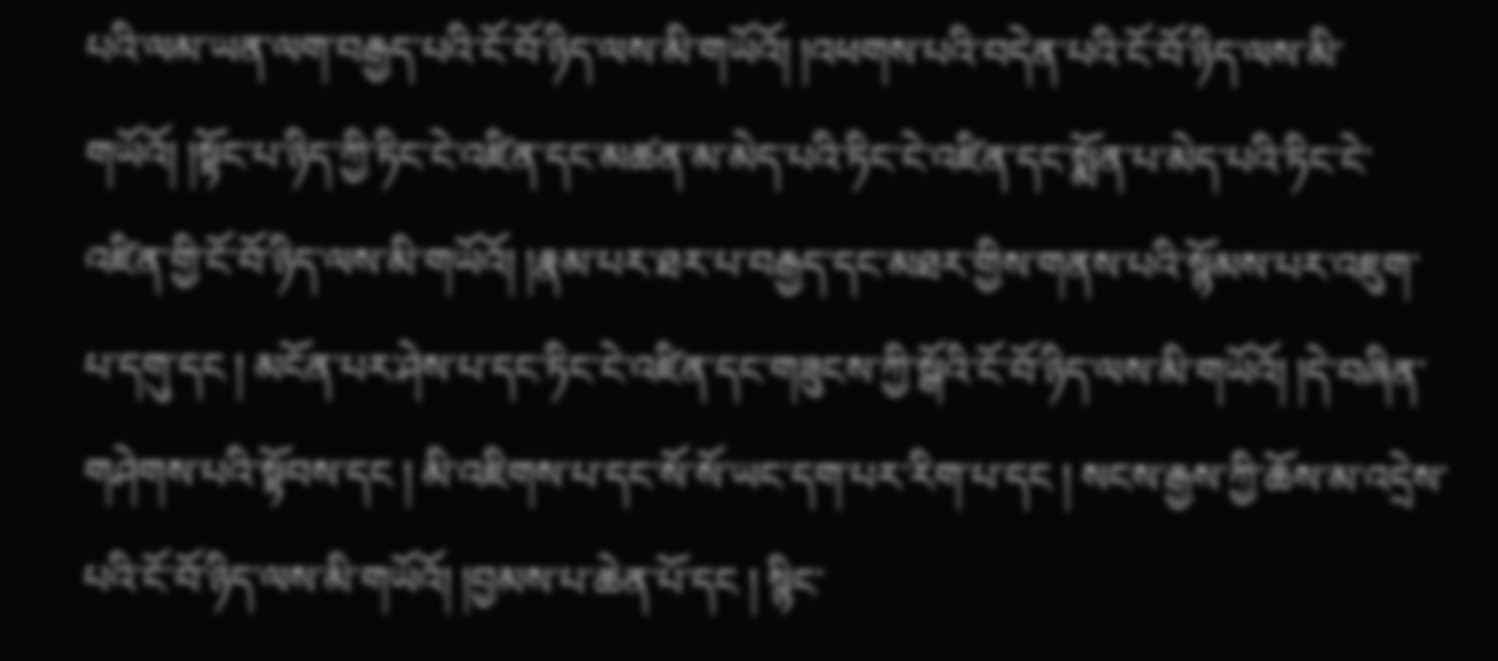པའི་ལམ་ཡན་ལག་བརྒྱད་པའི་ངོ་བོ་ཉིད་ལས་མི་གཡོའོ། །འཕགས་པའི་བདེན་པའི་ངོ་བོ་ཉིད་ལས་མི་གཡོའོ། །སྟོང་པ་ཉིད་ཀྱི་ཏིང་ངེ་འཛིན་དང་མཚན་མ་མེད་པའི་ཏིང་ངེ་འཛིན་དང་སྨོན་པ་མེད་པའི་ཏིང་ངེ་འཛིན་གྱི་ངོ་བོ་ཉིད་ལས་མི་གཡོའོ། །རྣམ་པར་ཐར་པ་བརྒྱད་དང་མཐར་གྱིས་གནས་པའི་སྙོམས་པར་འཇུག་པ་དགུ་དང ། མངོན་པར་ཤེས་པ་དང་ཏིང་ངེ་འཛིན་དང་གཟུངས་ཀྱི་སྒོའི་ངོ་བོ་ཉིད་ལས་མི་གཡོའོ། །དེ་བཞིན་གཤེགས་པའི་སྟོབས་དང ། མི་འཇིགས་པ་དང་སོ་སོ་ཡང་དག་པར་རིག་པ་དང ། སངས་རྒྱས་ཀྱི་ཆོས་མ་འདྲེས་པའི་ངོ་བོ་ཉིད་ལས་མི་གཡོའོ། །བྱམས་པ་ཆེན་པོ་དང ། སྙིང་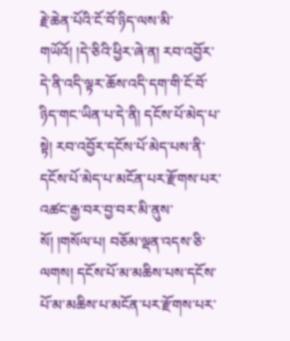རྗེ་ཆེན་པོའི་ངོ་བོ་ཉིད་ལས་མི་གཡོའོ། །དེ་ཅིའི་ཕྱིར་ཞེ་ན། རབ་འབྱོར་དེ་ནི་འདི་ལྟར་ཆོས་འདི་དག་གི་ངོ་བོ་ཉིད་གང་ཡིན་པ་དེ་ནི། དངོས་པོ་མེད་པ་སྟེ། རབ་འབྱོར་དངོས་པོ་མེད་པས་ནི་དངོས་པོ་མེད་པ་མངོན་པར་རྫོགས་པར་འཚང་རྒྱ་བར་བྱ་བར་མི་ནུས་སོ། །གསོལ་པ། བཅོམ་ལྡན་འདས་ཅི་ལགས། དངོས་པོ་མ་མཆིས་པས་དངོས་པོ་མ་མཆིས་པ་མངོན་པར་རྫོགས་པར་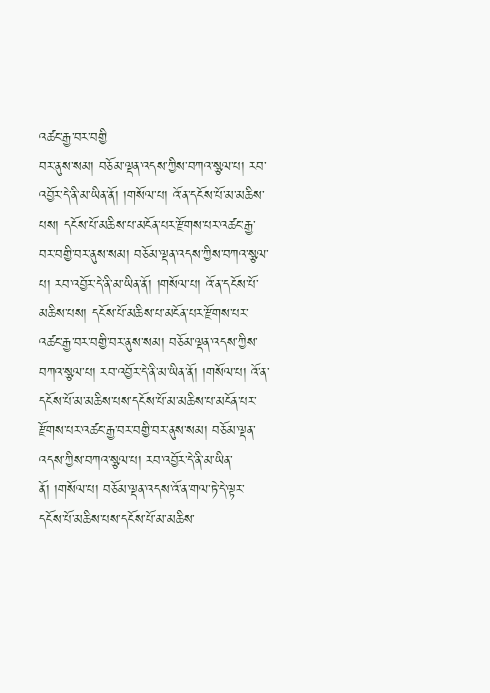འཚང་རྒྱ་བར་བགྱི
བར་ནུས་སམ། བཅོམ་ལྡན་འདས་ཀྱིས་བཀའ་སྩལ་པ། རབ་འབྱོར་དེ་ནི་མ་ཡིན་ནོ། །གསོལ་པ། འོ་ན་དངོས་པོ་མ་མཆིས་པས། དངོས་པོ་མཆིས་པ་མངོན་པར་རྫོགས་པར་འཚང་རྒྱ་བར་བགྱི་བར་ནུས་སམ། བཅོམ་ལྡན་འདས་ཀྱིས་བཀའ་སྩལ་པ། རབ་འབྱོར་དེ་ནི་མ་ཡིན་ནོ། །གསོལ་པ། འོ་ན་དངོས་པོ་མཆིས་པས། དངོས་པོ་མཆིས་པ་མངོན་པར་རྫོགས་པར་འཚང་རྒྱ་བར་བགྱི་བར་ནུས་སམ། བཅོམ་ལྡན་འདས་ཀྱིས་བཀའ་སྩལ་པ། རབ་འབྱོར་དེ་ནི་མ་ཡིན་ནོ། །གསོལ་པ། འོ་ན་དངོས་པོ་མ་མཆིས་པས་དངོས་པོ་མ་མཆིས་པ་མངོན་པར་རྫོགས་པར་འཚང་རྒྱ་བར་བགྱི་བར་ནུས་སམ། བཅོམ་ལྡན་འདས་ཀྱིས་བཀའ་སྩལ་པ། རབ་འབྱོར་དེ་ནི་མ་ཡིན་ནོ། །གསོལ་པ། བཅོམ་ལྡན་འདས་འོ་ན་གལ་ཏེ་དེ་ལྟར་དངོས་པོ་མཆིས་པས་དངོས་པོ་མ་མཆིས་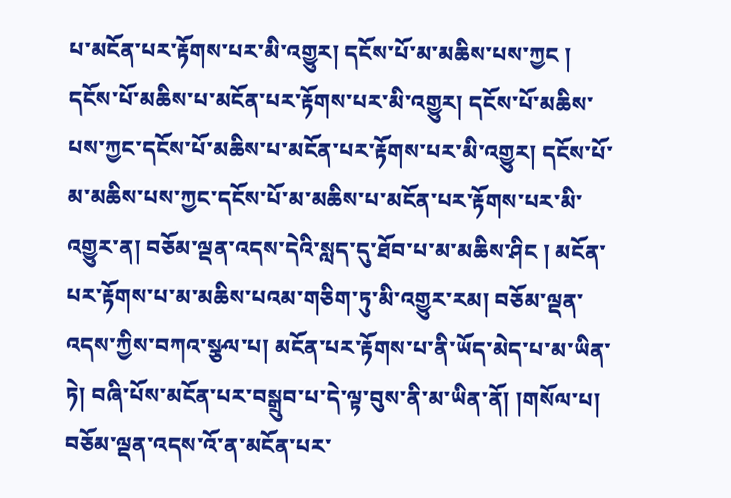པ་མངོན་པར་རྟོགས་པར་མི་འགྱུར། དངོས་པོ་མ་མཆིས་པས་ཀྱང ། དངོས་པོ་མཆིས་པ་མངོན་པར་རྟོགས་པར་མི་འགྱུར། དངོས་པོ་མཆིས་པས་ཀྱང་དངོས་པོ་མཆིས་པ་མངོན་པར་རྟོགས་པར་མི་འགྱུར། དངོས་པོ་མ་མཆིས་པས་ཀྱང་དངོས་པོ་མ་མཆིས་པ་མངོན་པར་རྟོགས་པར་མི་འགྱུར་ན། བཅོམ་ལྡན་འདས་དེའི་སླད་དུ་ཐོབ་པ་མ་མཆིས་ཤིང ། མངོན་པར་རྟོགས་པ་མ་མཆིས་པའམ་གཅིག་ཏུ་མི་འགྱུར་རམ། བཅོམ་ལྡན་འདས་ཀྱིས་བཀའ་སྩལ་པ། མངོན་པར་རྟོགས་པ་ནི་ཡོད་མེད་པ་མ་ཡིན་ཏེ། བཞི་པོས་མངོན་པར་བསྒྲུབ་པ་དེ་ལྟ་བུས་ནི་མ་ཡིན་ནོ། །གསོལ་པ། བཅོམ་ལྡན་འདས་འོ་ན་མངོན་པར་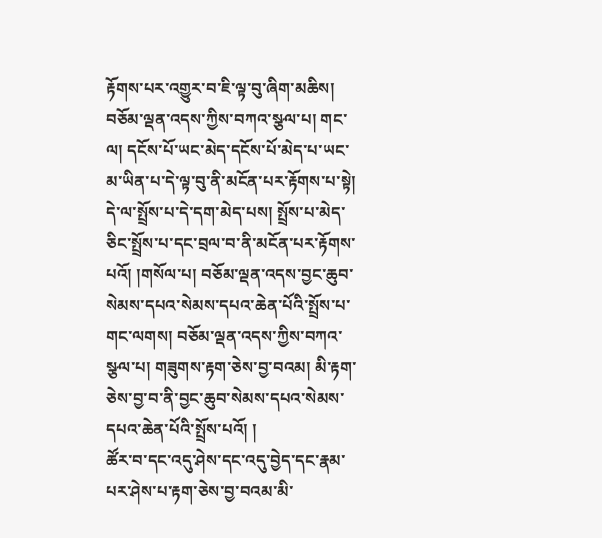རྟོགས་པར་འགྱུར་བ་ཇི་ལྟ་བུ་ཞིག་མཆིས། བཅོམ་ལྡན་འདས་ཀྱིས་བཀའ་སྩལ་པ། གང་ལ། དངོས་པོ་ཡང་མེད་དངོས་པོ་མེད་པ་ཡང་མ་ཡིན་པ་དེ་ལྟ་བུ་ནི་མངོན་པར་རྟོགས་པ་སྟེ། དེ་ལ་སྤྲོས་པ་དེ་དག་མེད་པས། སྤྲོས་པ་མེད་ཅིང་སྤྲོས་པ་དང་བྲལ་བ་ནི་མངོན་པར་རྟོགས་པའོ། །གསོལ་པ། བཅོམ་ལྡན་འདས་བྱང་ཆུབ་སེམས་དཔའ་སེམས་དཔའ་ཆེན་པོའི་སྤྲོས་པ་གང་ལགས། བཅོམ་ལྡན་འདས་ཀྱིས་བཀའ་སྩལ་པ། གཟུགས་རྟག་ཅེས་བྱ་བའམ། མི་རྟག་ཅེས་བྱ་བ་ནི་བྱང་ཆུབ་སེམས་དཔའ་སེམས་དཔའ་ཆེན་པོའི་སྤྲོས་པའོ། །
ཚོར་བ་དང་འདུ་ཤེས་དང་འདུ་བྱེད་དང་རྣམ་པར་ཤེས་པ་རྟག་ཅེས་བྱ་བའམ་མི་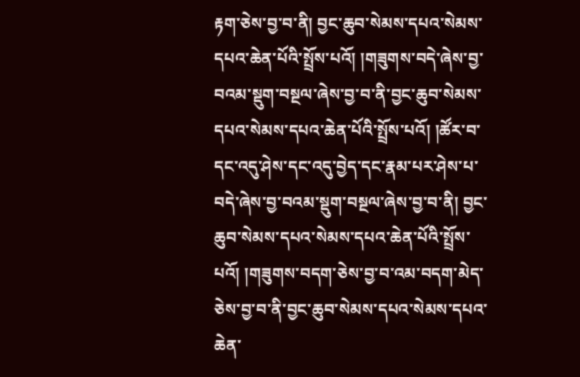རྟག་ཅེས་བྱ་བ་ནི། བྱང་ཆུབ་སེམས་དཔའ་སེམས་དཔའ་ཆེན་པོའི་སྤྲོས་པའོ། །གཟུགས་བདེ་ཞེས་བྱ་བའམ་སྡུག་བསྔལ་ཞེས་བྱ་བ་ནི་བྱང་ཆུབ་སེམས་དཔའ་སེམས་དཔའ་ཆེན་པོའི་སྤྲོས་པའོ། །ཚོར་བ་དང་འདུ་ཤེས་དང་འདུ་བྱེད་དང་རྣམ་པར་ཤེས་པ་བདེ་ཞེས་བྱ་བའམ་སྡུག་བསྔལ་ཞེས་བྱ་བ་ནི། བྱང་ཆུབ་སེམས་དཔའ་སེམས་དཔའ་ཆེན་པོའི་སྤྲོས་པའོ། །གཟུགས་བདག་ཅེས་བྱ་བ་འམ་བདག་མེད་ཅེས་བྱ་བ་ནི་བྱང་ཆུབ་སེམས་དཔའ་སེམས་དཔའ་ཆེན་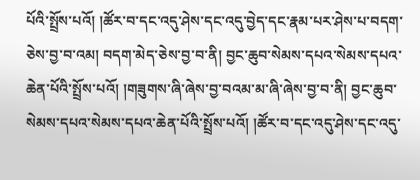པོའི་སྤྲོས་པའོ། །ཚོར་བ་དང་འདུ་ཤེས་དང་འདུ་བྱེད་དང་རྣམ་པར་ཤེས་པ་བདག་ཅེས་བྱ་བ་འམ། བདག་མེད་ཅེས་བྱ་བ་ནི། བྱང་ཆུབ་སེམས་དཔའ་སེམས་དཔའ་ཆེན་པོའི་སྤྲོས་པའོ། །གཟུགས་ཞི་ཞེས་བྱ་བའམ་མ་ཞི་ཞེས་བྱ་བ་ནི། བྱང་ཆུབ་སེམས་དཔའ་སེམས་དཔའ་ཆེན་པོའི་སྤྲོས་པའོ། །ཚོར་བ་དང་འདུ་ཤེས་དང་འདུ་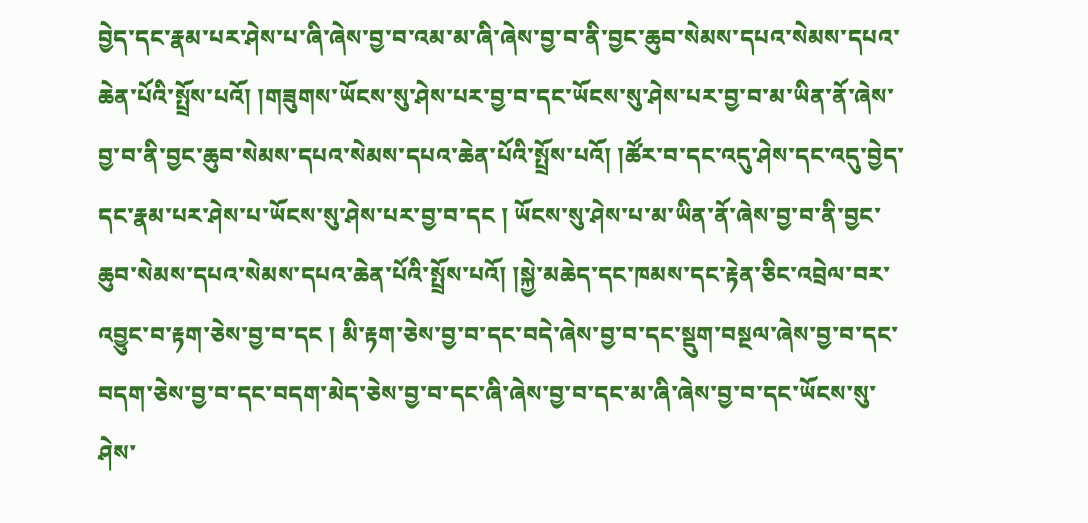བྱེད་དང་རྣམ་པར་ཤེས་པ་ཞི་ཞེས་བྱ་བ་འམ་མ་ཞི་ཞེས་བྱ་བ་ནི་བྱང་ཆུབ་སེམས་དཔའ་སེམས་དཔའ་ཆེན་པོའི་སྤྲོས་པའོ། །གཟུགས་ཡོངས་སུ་ཤེས་པར་བྱ་བ་དང་ཡོངས་སུ་ཤེས་པར་བྱ་བ་མ་ཡིན་ནོ་ཞེས་བྱ་བ་ནི་བྱང་ཆུབ་སེམས་དཔའ་སེམས་དཔའ་ཆེན་པོའི་སྤྲོས་པའོ། །ཚོར་བ་དང་འདུ་ཤེས་དང་འདུ་བྱེད་དང་རྣམ་པར་ཤེས་པ་ཡོངས་སུ་ཤེས་པར་བྱ་བ་དང ། ཡོངས་སུ་ཤེས་པ་མ་ཡིན་ནོ་ཞེས་བྱ་བ་ནི་བྱང་ཆུབ་སེམས་དཔའ་སེམས་དཔའ་ཆེན་པོའི་སྤྲོས་པའོ། །སྐྱེ་མཆེད་དང་ཁམས་དང་རྟེན་ཅིང་འབྲེལ་བར་འབྱུང་བ་རྟག་ཅེས་བྱ་བ་དང ། མི་རྟག་ཅེས་བྱ་བ་དང་བདེ་ཞེས་བྱ་བ་དང་སྡུག་བསྔལ་ཞེས་བྱ་བ་དང་བདག་ཅེས་བྱ་བ་དང་བདག་མེད་ཅེས་བྱ་བ་དང་ཞི་ཞེས་བྱ་བ་དང་མ་ཞི་ཞེས་བྱ་བ་དང་ཡོངས་སུ་ཤེས་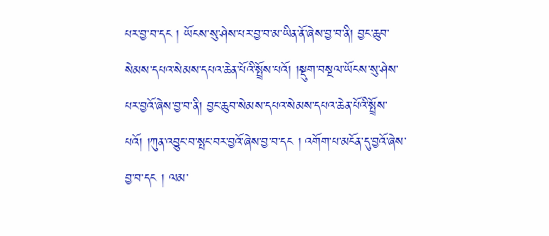པར་བྱ་བ་དང ། ཡོངས་སུ་ཤེས་པར་བྱ་བ་མ་ཡིན་ནོ་ཞེས་བྱ་བ་ནི། བྱང་ཆུབ་སེམས་དཔའ་སེམས་དཔའ་ཆེན་པོའི་སྤྲོས་པའོ། །སྡུག་བསྔལ་ཡོངས་སུ་ཤེས་པར་བྱའོ་ཞེས་བྱ་བ་ནི། བྱང་ཆུབ་སེམས་དཔའ་སེམས་དཔའ་ཆེན་པོའི་སྤྲོས་པའོ། །ཀུན་འབྱུང་བ་སྤང་བར་བྱའོ་ཞེས་བྱ་བ་དང ། འགོག་པ་མངོན་དུ་བྱའོ་ཞེས་བྱ་བ་དང ། ལམ་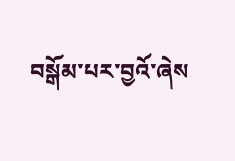བསྒོམ་པར་བྱའོ་ཞེས